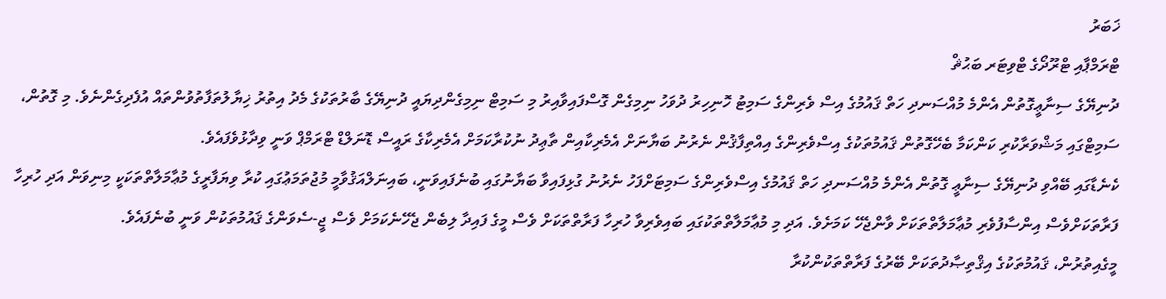ޚަބަރު
ޓްރަމްޕާއި ޓްރޫދޯގެ ޓްވިޓަރ ބަޙުޘް
ދުނިޔޭގެ ސިނާޢީގޮތުން އެންމެ މުއްސަނދި ހަތް ޤައުމުގެ އިސް ވެރިންގެ ސަމިޓު ހޮނިހިރު ދުވަހު ނިމިގެން ގޮސްފައިވާއިރު މި ސަމިޓް ނިމިގެންދިޔައީ ދުނިޔޭގެ ބާރުތަކުގެ މެދު އިތުރު ޚިޔާލުތަފާތުވުންތައް އުފެދިގެންނެވެ. މި ގޮތުން، ސަމިޓްގައި މަޝްވަރާކުރި ކަންކަމާ ބެހޭގޮތުން ޤައުމުތަކުގެ އިސްވެރިންގެ އިއްތިފާޤުން ނެރުނު ބަޔާނަށް އެމެރިކާއިން ތާޢިދު ނުކުރާކަމަށް އެމެރިކާގެ ރައީސް ޑޮނަލްޑް ޓްރަމްޕް ވަނީ ވިދާޅުވެފައެވެ.
ކެނެޑާގައި ބޭއްވި ދުނިޔޭގެ ސިނާޢީ ގޮތުން އެންމެ މުއްސަނދި ހަތް ޤައުމުގެ އިސްވެރިންގެ ސަމިޓަށްފަހު ނެރުނު ގުޅިފައިވާ ބަޔާނުގައި ބުނެފައިވަނީ، ބައިނަލްއަޤުވާމީ މުޖުތަމަޢުގައި ކުރާ ވިޔަފާރީގެ މުޢާމަލާތްތަކަކީ މިނިވަން އަދި ހުރިހާ ފަރާތަކަށްވެސް އިންސާފުވެރި މުޢާމަލާތްތަކަށް ވާންޖެހޭ ކަމަށެވެ. އަދި މި މުޢާމަލާތްތަކުގައި ބައިވެރިވާ ހުރިހާ ފަރާތްތަކަށް ވެސް މީގެ ފައިދާ ލިބެން ޖެހޭނެކަމަށް ވެސް ޖީ-ސެވަންގެ ޤައުމުތަކުން ވަނީ ބުނެފައެވެ.
މީގެއިތުރުން، ޤައުމުތަކުގެ އިޤްތިޞާދުތަކަށް ބޭރުގެ ފަރާތްތަކުންކުރާ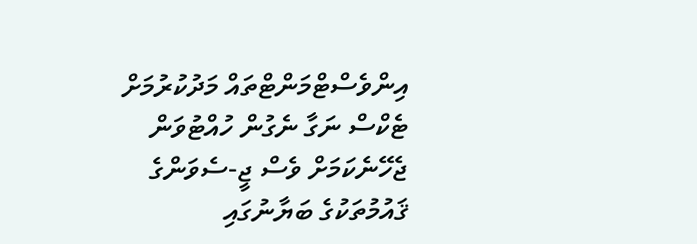އިންވެސްޓްމަންޓްތައް މަދުކުރުމަށް ޓެކްސް ނަގާ ނެގުން ހުއްޓުވަން ޖެހޭނެކަމަށް ވެސް ޖީ-ސެވަންގެ ޤައުމުތަކުގެ ބަޔާނުގައި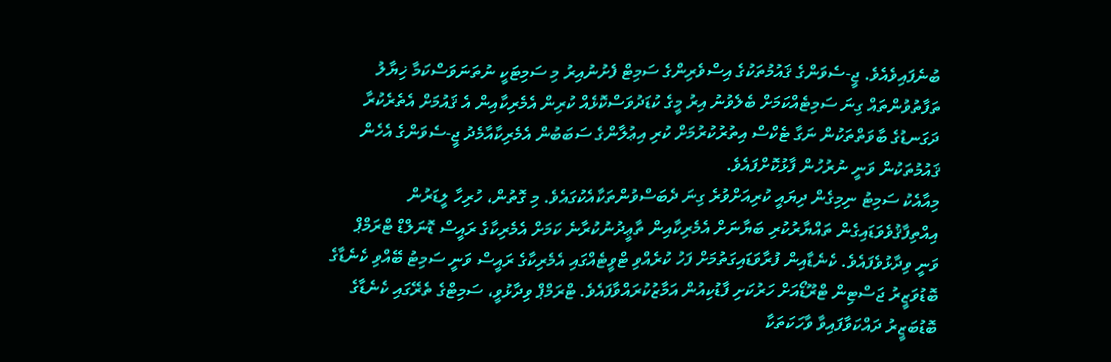ބުނެފައިވެއެވެ. ޖީ-ސެވަންގެ ޤައުމުތަކުގެ އިސްވެރިންގެ ސަމިޓް ފެށުނުއިރު މި ސަމިޓަކީ ނުތަނަވަސްކަމާ ޚިޔާލު ތަފާތުވުންތައް ގިނަ ސަމިޓެއްކަމަށް ބެލެވުނު އިރު މީގެ ކުޑަދުވަސްކޮޅެއް ކުރިން އެމެރިކާއިން އެ ޤައުމަށް އެތެރެކުރާ ދަގަނޑުގެ ބާވަތްތަކުން ނަގާ ޓެކްސް އިތުރުކުރުމަށް ކުރި އިޢުލާންގެ ސަބަބުން އެމެރިކާއާމެދު ޖީ-ސެވަންގެ އެހެން ޤައުމުތަކުން ވަނީ ނުރުހުން ފާޅުކޮށްފައެވެ.
މިއާއެކު ސަމިޓު ނިމިގެން ދިޔައީ ކުރިއަށްވުރެ ގިނަ ދެބަސްވުންތަކާއެކުގައެވެ. މި ގޮތުން، ހުރިހާ ލީޑަރުން އިއްތިފާޤުވެވަޑައިގެން ތައްޔާރުކުރި ބަޔާނަށް އެމެރިކާއިން ތާޢީދުނުކުރާނެ ކަމަށް އެމެރިކާގެ ރައީސް ޑޮނަލްޑް ޓްރަމްޕް ވަނީ ވިދާޅުވެފައެވެ. ކެނެޑާއިން ފުރާވަޑައިގަތުމަށް ފަހު ކުރެއްވި ޓްވީޓެއްގައި އެމެރިކާގެ ރައީސް ވަނީ ސަމިޓު ބޭއްވި ކެނެޑާގެ ބޮޑުވަޒީރު ޖަސްޓިން ޓްރޫޑޯއަށް ހަރުކަށި ފާޑުކިއުން އަމާޒުކުރައްވާފައެވެ. ޓްރަމްޕް ވިދާޅުވީ، ސަމިޓްގެ ތެރޭގައި ކެނެޑާގެ ބޮޑުބަޒީރު ދައްކަވާފައިވާ ވާހަކަތަކާ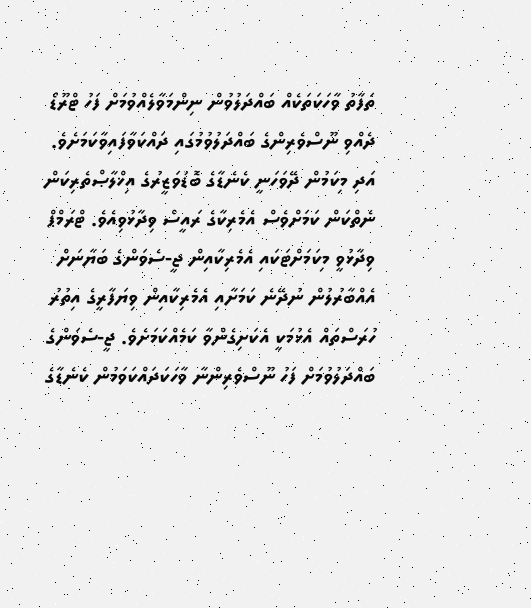ތަފާތު ވާހަކަތަކެއް ބައްދަލުވުން ނިންމަވާލެއްވުމަށް ފަހު ޓްރޫޑޯ ދެއްވި ނޫސްވެރިންގެ ބައްދަލުވުމުގައި ދައްކަވާފައިވާކަމަށެވެ.
އަދި މިކަމުން ދޭވަހަނީ ކެނެޑާގެ ބޮޑުވަޒީރުގެ އިޚްލާޞްތެރިކަން ނެތްކަން ކަމަށްވެސް އެމެރިކާގެ ރައީސް ވިދާޅުވިއެވެ. ޓްރަމްޕް ވިދާޅުވީ މިކަމަށްޓަކައި އެމެރިކާއިން ޖީ-ސެވަންގެ ބަޔާނަށް އެއްބާރުލުން ނުދޭނެ ކަމަށާއި އެމެރިކާއިން ވިޔަފާރީގެ އިތުރު ހުރަސްތައް އެޅުމަކީ އެކަށިގެންވާ ކަމެއްކަމަށެވެ. ޖީ-ސެވަންގެ ބައްދަލުވުމަށް ފަހު ނޫސްވެރިންނާ ވާހަކަދައްކަވަމުން ކެނެޑާގެ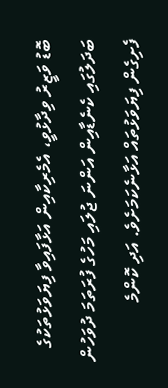ބޮޑު ވަޒީރު ވިދާޅުވީ، އެމެރިކާއިން އަޅާފައިވާ ފިޔަވަޅުތަކުގެ ބަދަލުގައި ކެނެޑާއިން އަންނަ ޖުލައި މަހުގެ ފުރަތަމަ ދުވަހުން ފެށިގެން ފިޔަވަޅުތައް އަޅާނެކަމަށެވެ. އަދި ކޮންމެ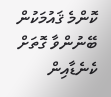ކޮންމެ ޤައުމަކުން ބޭނުންވާ ގޮތަށް ކެނެޑާއިން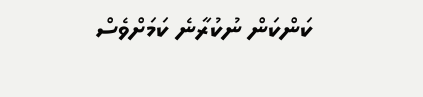ކަންކަން ނުކުރާނެ ކަމަށްވެސް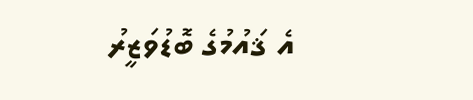އެ ޤައުމުގެ ބޮޑުވަޒީރު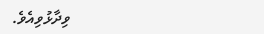ވިދާޅުވިއެވެ.